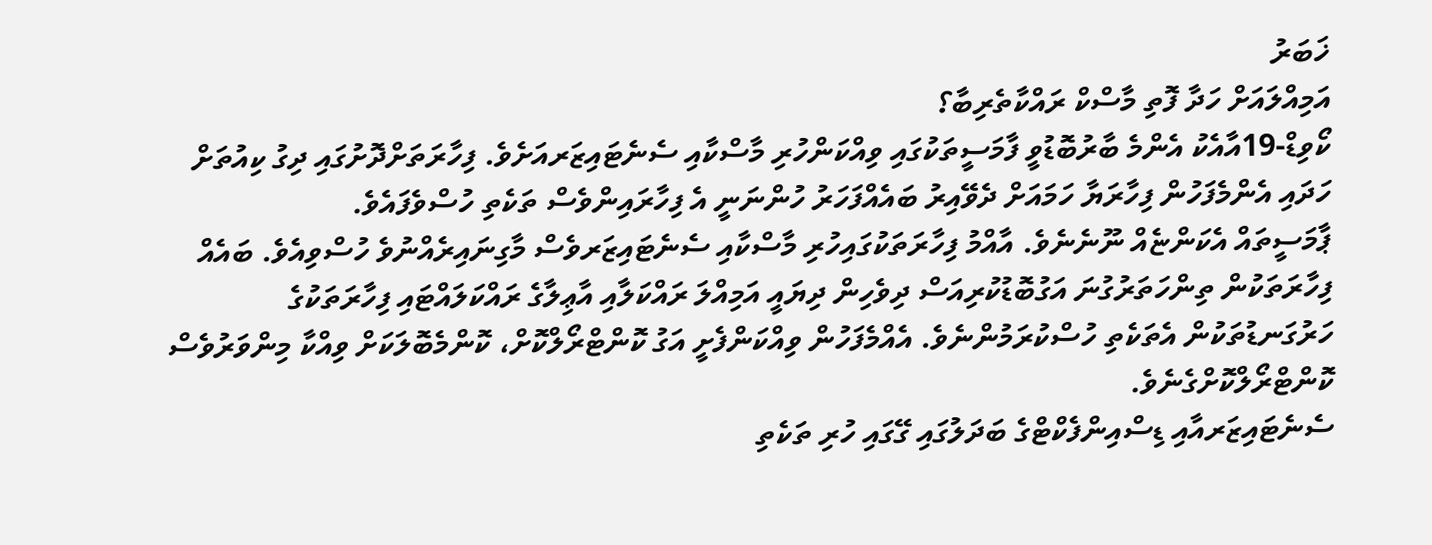ޚަބަރު
އަމިއްލައަށް ހަދާ ފޮތި މާސްކް ރައްކާތެރިބާ؟
ކޯވިޑް-19އާއެކު އެންމެ ބާރުބޮޑުވީ ފާމަސީތަކުގައި ވިއްކަންހުރި މާސްކާއި ސެނެޓައިޒަރއަށެވެ. ފިހާރަތަށްދޮށުގައި ދިގު ކިއުތަށް ހަދައި އެންމެފަހުން ފިހާރަޔާ ހަމައަށް ދެވޭއިރު ބައެއްފަހަރު ހުންނަނީ އެ ފިހާރައިންވެސް ތަކެތި ހުސްވެފައެވެ.
ޕާމަސީތައް އެކަންޏެއް ނޫނެނެވެ. އާއްމު ފިހާރަތަކުގައިހުރި މާސްކާއި ސެނެޓައިޒަރވެސް މާގިނައިރެއްނުވެ ހުސްވިއެވެ. ބައެއް ފިހާރަތަކުން ތިންހަތަރުގުނަ އަގުބޮޑުކުރިއަސް ދިވެހިން ދިޔައީ އަމިއްލަ ރައްކަލާއި އާޢިލާގެ ރައްކަލައްޓައި ފިހާރަތަކުގެ ހަރުގަނޑުތަކުން އެތަކެތި ހުސްކުރަމުންނެވެ. އެއްމެފަހުން ވިއްކަންފެށީ އަގު ކޮންޓްރޯލްކޮށް، ކޮންމެބޮލަކަށް ވިއްކާ މިންވަރުވެސް ކޮންޓްރޯލްކޮށްގެނެވެ.
ސެނެޓައިޒަރއާއި ޑިސްއިންފެކްޓްގެ ބަދަލުގައި ގޭގައި ހުރި ތަކެތި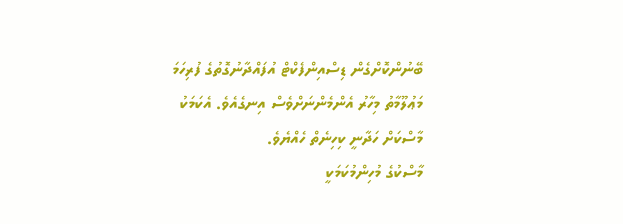ބޭނުންކޮށްގެން ޑިސްއިންފެކްޓް އުފައްދާނުގޮތުގެ ފުރިހަމަ މަޢުލޫމާތު މިހާރު އެންމެންނަށްވެސް އިނގެއެވެ. އެކަމަކު މާސްކަށް ހަދާނީ ކިހިނެތް ހެއްޔެވެ.
މާސްކުގެ މުހިންމުކަމަކީ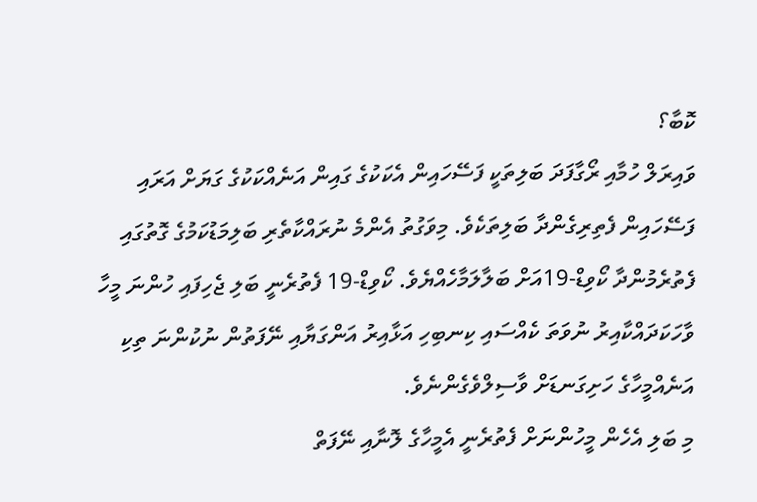ކޮބާ؟
ވައިރަލް ހުމާއި ރޯގާފަދަ ބަލިތަކީ ފަސޭހައިން އެކަކުގެ ގައިން އަނެއްކަކުގެ ގަޔަށް އަރައި ފަސޭހައިން ފެތިރިގެންދާ ބަލިތަކެވެ. މިވަގުތު އެންމެ ނުރައްކާތެރި ބަލިމަޑުކަމުގެ ގޮތުގައި ފެތުރެމުންދާ ކޯވިޑް-19އަށް ބަލާލަމާހެއްޔެވެ. ކޯވިޑް-19 ފެތުރެނީ ބަލި ޖެހިފައި ހުންނަ މީހާ ވާހަކަދައްކާއިރު ނުވަތަ ކެއްސައި ކިނބިހި އަޅާއިރު އަންގަޔާއި ނޭފަތުން ނުކުންނަ ތިކި އަނެއްމީހާގެ ހަށިގަނޑަށް ވާސިލްވެގެންނެވެ.
މި ބަލި އެހެން މީހުންނަށް ފެތުރެނީ އެމީހާގެ ލޮނާއި ނޭފަތް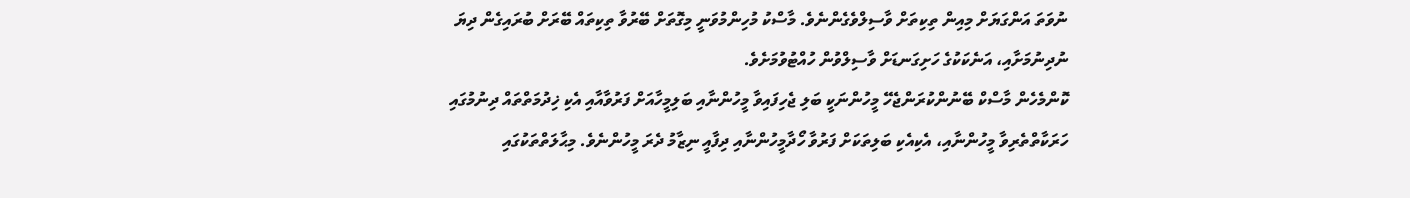ނުވަތަ އަންގަޔަށް މިއިން ތިކިތަށް ވާސިލްވެގެންނެވެ. މާސްކު މުހިންމުވަނީ މިގޮތަށް ބޭރުވާ ތިކިތައް ބޭރަށް ބުރައިގެން ދިޔަ ނުދިނުމަށާއި، އަނެކަކުގެ ހަށިގަނޑަށް ވާސިލްވުން ހުއްޓުވުމަށެވެ.
ކޮންމެހެން މާސްކް ބޭނުންކުރަންޖެހޭ މީހުންނަކީ ބަލި ޖެހިފައިވާ މީހުންނާއި ބަލިމީހާއަށް ފަރުވާއާއި އެކި ޚިދުމަތްތައް ދިނުމުގައި ހަރަކާތްތެރިވާ މީހުންނާއި، އެކިއެކި ބަލިތަކަށް ފަރުވާ ހޯދާމީހުންނާއި ދިފާއީ ނިޒާމު ދެރަ މީހުންނެވެ. މިޙާލަތްތަކުގައި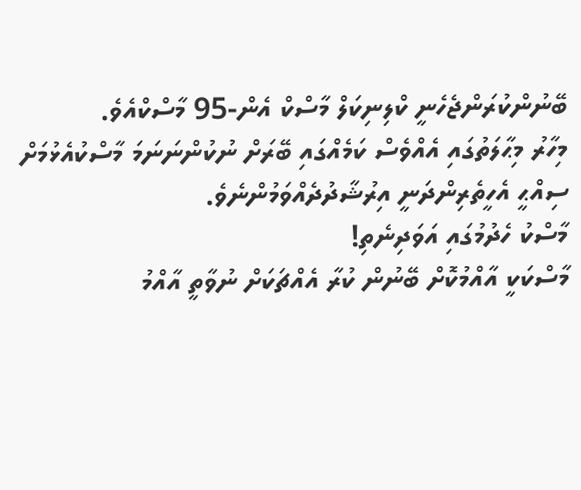ބޭނުންކުރަންޖެހެނީ ކްލިނިކަލް މާސްކް އެން-95 މާސްކްއެވެ.
މިހާރު މިޙާލަތުގައި އެއްވެސް ކަމެއްގައި ބޭރަށް ނުކުންނަނަމަ މާސްކުއެޅުމަށް ސިއްޙީ އެހީތެރިންދަނީ އިރުޝާދުދެއްވަމުންނެވެ.
މާސްކު ހެދުމުގައި އަވަދިނެތި!
މާސްކަކީ އާއްމުކޮށް ބޭނުން ކުރާ އެއްޗަކަށް ނުވާތީ އާއްމު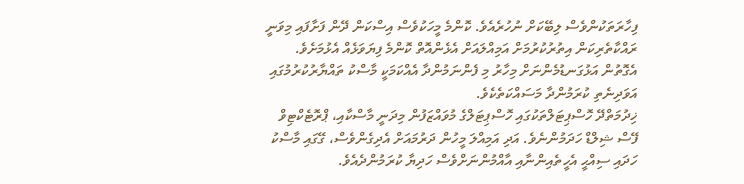ފިހާރަތަކުންވެސް ލިބޭކަށް ނުހުރެއެވެ. ކޮންމެ މީހަކުވެސް އިސްކަން ދޭން ފަށާފައި މިވަނީ ރައްކާތެރިކަން އިތުރުކުރުމަށް އަމިއްލައަށް އެޅެންއޮތް ކޮންމެ ފިޔަވަޅެއް އެޅުމަށެވެ. އެގޮތުން އަޅުގަނޑުމެންނަށް މިހާރު މި ފެންނަމުންދާ އެއްކަމަކީ މާސްކު ތައްޔާރުކުރުމުގައި އަވަދިނެތި ކުރަމުންދާ މަސައްކަތެކެވެ.
ޚިދުމަތްދޭ ހޮސްޕިޓަލްތަކުގައި ހޮސްޕިޓަލްގެ މުވައްޒަފުން މިދަނީ މާސްކާއި، ޕްރޮޓެކްޓިވް ފޭސް ޝިލްޑް ހަދަމުންނެވެ. އަދި އަމިއްލަ މީހުން ދަރުމައަށް އެދިގެންވެސް، ގޭގައި މާސްކު ހަދައި ސިއްޙީ އެހީތެއިންނާއި އާއްމުންނަށްވެސް ހަދިޔާ ކުރަމުންދެއެވެ.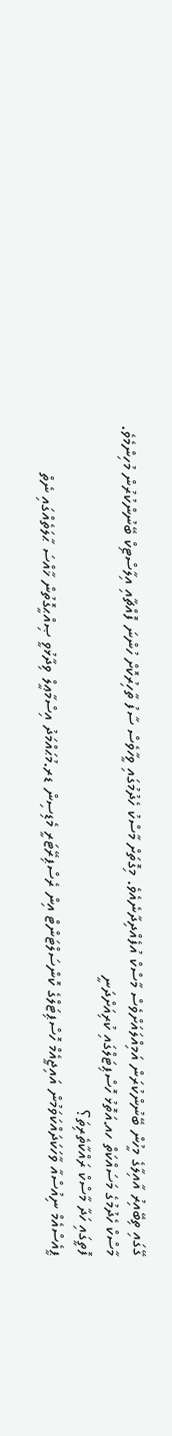ގޭގައި ތިބޭއިރު އާއިލާގެ މީހުން ބޭނުންކުރަން އަމިއްލައަށްވެސް މާސްކް އުފެއްދިދާނެއެވެ. މިގޮތަށް މާސްކު ހެދުމުގައި ވީހާވެސް ސާފު ތާހިރުކޮށް ހުންނަ ފޮއްޗާއި އިލާސްޓިކް ބޭނުންކުރުން މުހިންމެވެ.
މާސްކް ހެދުމުގެ މަސައްކަތް ހއ.އަތޮޅު ހޮސްޕިޓަލްގައި ކުރިއަށްދަނީ
ފޮތީގައި ހަދާ މާސްކް ރައްކާތެރިތަ؟
ޕީއެސްއެމް ނިއުސްއާ ވާހަކަދައްކަވަމުން އައިޖީއެމް ހޮސްޕިޓަލްގެ ކޮންސަލްޓަންޓް އިން ރެސްޕިރޭޓަރީ މެޑިސިން ޑރ.މުޙައްމަދު އިސްމާޢީލް ވިދާޅުވީ ޞިއްޙީގޮތުން ޚާއްސަ ޙާލަތެއްގައި ނެތް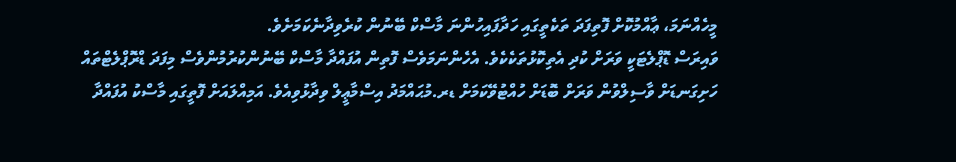މީހެއްނަމަ، ޢާއްމުކޮށް ފޮތިފަދަ ތަކެތީގައި ހަދާފައިހުންނަ މާސްކް ބޭނުން ކުރެވިދާނެކަމަށެވެ.
ވައިރަސް ޑޮޕްލެޓަކީ ވަރަށް ކުދި އެތިކޮޅުތަކެކެވެ. އެހެންނަމަވެސް ފޮތިން އުފައްދާ މާސްކް ބޭނުންކުރުމުންވެސް މިފަދަ ޑްރޮޕްލެޓްތައް ހަށިގަނޑަށް ވާސިލްވުން ވަރަށް ބޮޑަށް ހުއްޓުވޭކަމަށް ޑރ.މުޙައްމަދު އިސްމާޢީލް ވިދާޅުވިއެވެ. އަމިއްލައަށް ފޮތީގައި މާސްކު އުފައްދާ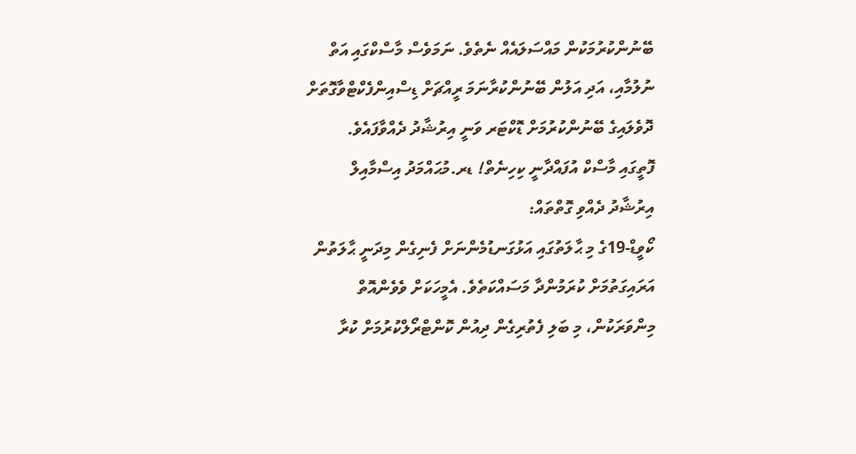ބޭނުންކުރުމަކުން މައްސަލައެއް ނެތެވެ. ނަމަވެސް މާސްކްގައި އަތް ނުލުމާއި، އަދި އަލުން ބޭނުންކުރާނަމަ ރީއްޗަށް ޑިސްއިންފެކްޓްވާގޮތަށް ދޮވެލައިގެ ބޭނުންކުރުމަށް ޑޮކްޓަރ ވަނީ އިރުޝާދު ދެއްވާފައެވެ.
ފޮތީގައި މާސްކް އުފައްދާނީ ކިހިނެތް! ޑރ.މުޙައްމަދު އިސްމާއިލް އިރުޝާދު ދެއްވި ގޮތްތައް:
ކޯވީޑް-19ގެ މި ޙާލަތުގައި އަޅުގަނޑުމެންނަށް ފެނިގެން މިދަނީ ޙާލަތުން އަރައިގަތުމަށް ކުރަމުންދާ މަސައްކަތެވެ. އެމީހަކަށް ވެވެންއޮތް މިންވަރަކުން، މި ބަލި ފެތުރިގެން ދިއުން ކޮންޓްރޯލްކުރުމަށް ކުރާ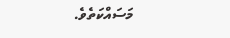މަސައްކަތެވެ.